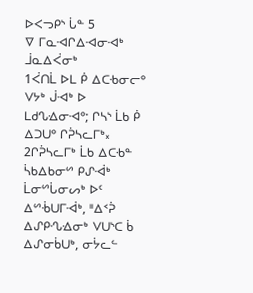ᐅᐸᓓᑭᔅ ᒑᓐ 5
ᐁ ᒥᓇᐗᒋᐃᐗᓂᐗᒃ ᒨᓇᐃᐹᓂᒃ
1ᐹᑎᒫ ᐅᒪ ᑮ ᐃᑕᑾᓂᓕᐤ ᐯᔭᒃ ᒎᐗᒃ ᐅ ᒪᑯᔐᐎᓂᐗᐤ; ᒋᓴᔅ ᒫᑲ ᑮ ᐃᑐᑌᐤ ᒋᕉᓴᓚᒥᒃ᙮ 2ᒋᕉᓴᓚᒥᒃ ᒫᑲ ᐃᑕᑾᓐ ᓵᑲᐃᑲᓂᔥ ᑭᔑᐙᒃ ᒫᓂᔥᒑᓂᔕᒃ ᐅᑦ ᐃᔥᒀᑌᒥᐙᒃ, ᐦᐃᑉᕉ ᐃᔑᑭᔗᐎᓂᒃ ᐯᑌᔅᑕ ᑳ ᐃᔑᓂᑳᑌᒃ, ᓂᔮᓚᓪ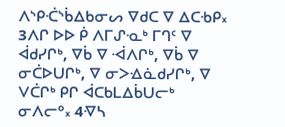ᐱᔅᑭᑣᔅᑳᐃᑲᓂᔕ ᐁᑯᑕ ᐁ ᐃᑕᑾᑭ᙮ 3ᐱᒋ ᐅᐅ ᑮ ᐱᒥᔑᓋᒃ ᒥᒉᑦ ᐁ ᐋᑯᓯᒋᒃ, ᐁᑳ ᐁ ᐙᐱᒋᒃ, ᐁᑳ ᐁ ᓂᑖᐅᑌᒋᒃ, ᐁ ᓂᐳᐎᓈᑯᓯᒋᒃ, ᐁ ᐯᑖᒋᒃ ᑭᒋ ᐋᑕᑲᒪᐃᑳᑌᓕᒃ ᓂᐱᓕᐤ᙮ 4ᐌᓴ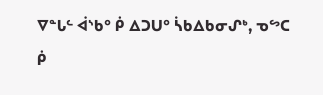ᐁᓐᒐᓪ ᐋᔅᑲᐤ ᑮ ᐃᑐᑌᐤ ᓵᑲᐃᑲᓂᔑᒃ, ᓀᔥᑕ ᑮ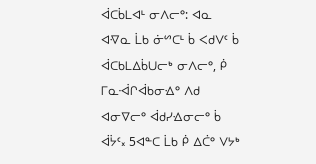ᐋᑕᑳᒪᐊᒻ ᓂᐱᓕᐤ: ᐊᓇ ᐊᐌᓇ ᒫᑲ ᓃᔥᑕᒻ ᑳ ᐸᑯᐯᑦ ᑳ ᐋᑕᑲᒪᐃᑳᑌᓕᒃ ᓂᐱᓕᐤ, ᑮ ᒥᓇᐙᒋᐋᑲᓂᐎᐤ ᐱᑯ ᐊᓂᐁᓕᐤ ᐋᑯᓯᐎᓂᓕᐤ ᑳ ᐋᔮᑦ᙮ 5ᐊᓐᑕ ᒫᑲ ᑮ ᐃᑖᐤ ᐯᔭᒃ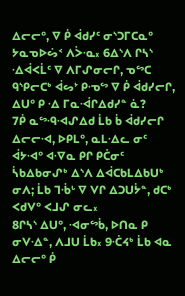ᐃᓕᓕᐤ, ᐁ ᑮ ᐋᑯᓯᑦ ᓂᔅᑐᒥᑕᓇᐤ ᔭᓇᓀᐅᔖᑉ ᐱᐴᓋ᙮ 6ᐃᔅᐱ ᒋᓴᔅ ᐎᐋᐸᒫᑦ ᐁ ᐱᒥᔑᓂᓕᒋ, ᓀᔥᑕ ᑫᔅᑭᓕᑕᒃ ᐋᔕᔾ ᑭᓉᔥ ᐁ ᑮ ᐋᑯᓯᓕᒋ, ᐃᑌᐤ ᑭ ᐎ ᒥᓇᐙᒋᐃᑯᓯᓐ ᓈ?
7ᑮ ᓇᔥᑴᐗᔑᐃᑯ ᒫᑲ ᑳ ᐋᑯᓯᓕᒋ ᐃᓕᓕᐗ, ᐅᑭᒪᐤ, ᓇᒪᐎᓚ ᓂᑦ ᐋᔭᐗᐤ ᐊᐌᓇ ᑭᒋ ᑭᑖᓂᑦ ᓵᑲᐃᑲᓂᔑᒃ ᐃᔅᐱ ᐃᐋᑕᑲᒪᐃᑲᑌᒃ ᓂᐱ; ᒫᑲ ᒣᒀᒡ ᐁ ᐯᒋ ᐃᑐᑌᔮᓐ, ᑯᑕᒃ ᐸᑯᐯᐤ ᐸᒧᔑ ᓂᓚ᙮
8ᒋᓴᔅ ᐃᑌᐤ, ᐗᓂᔥᑳ, ᐅᑎᓇ ᑭ ᓂᐯᐎᓐ, ᐱᒧᑌ ᒫᑲ᙮ 9ᑣᔦᒃ ᒫᑲ ᐊᓇ ᐃᓕᓕᐤ ᑮ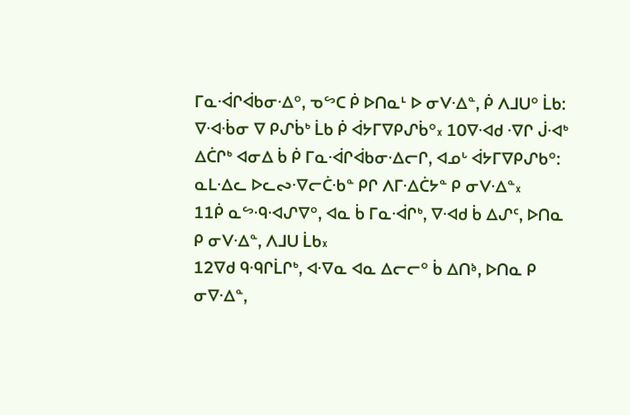ᒥᓇᐙᒋᐋᑲᓂᐎᐤ, ᓀᔥᑕ ᑮ ᐅᑎᓇᒻ ᐅ ᓂᐯᐎᓐ, ᑮ ᐱᒧᑌᐤ ᒫᑲ: ᐁᐗᒀᓂ ᐁ ᑭᔑᑳᒃ ᒫᑲ ᑮ ᐋᔭᒥᐁᑭᔑᑳᐤ᙮ 10ᐁᐗᑯ ᐌᒋ ᒎᐗᒃ ᐃᑖᒋᒃ ᐊᓂᐃ ᑳ ᑮ ᒥᓇᐙᒋᐋᑲᓂᐎᓕᒋ, ᐊᓄᒡ ᐋᔭᒥᐁᑭᔑᑲᐤ: ᓇᒪᐎᓚ ᐅᓚᔓᐌᓕᑖᑾᓐ ᑭᒋ ᐱᒥᐎᑖᔭᓐ ᑭ ᓂᐯᐎᓐ᙮
11ᑮ ᓇᔥᑴᐗᔑᐁᐤ, ᐊᓇ ᑳ ᒥᓇᐙᒋᒃ, ᐁᐗᑯ ᑳ ᐃᔑᑦ, ᐅᑎᓇ ᑭ ᓂᐯᐎᓐ, ᐱᒧᑌ ᒫᑲ᙮
12ᐁᑯ ᑫᑴᒋᒫᒋᒃ, ᐊᐌᓇ ᐊᓇ ᐃᓕᓕᐤ ᑳ ᐃᑎᔉ, ᐅᑎᓇ ᑭ ᓂᐁᐎᓐ,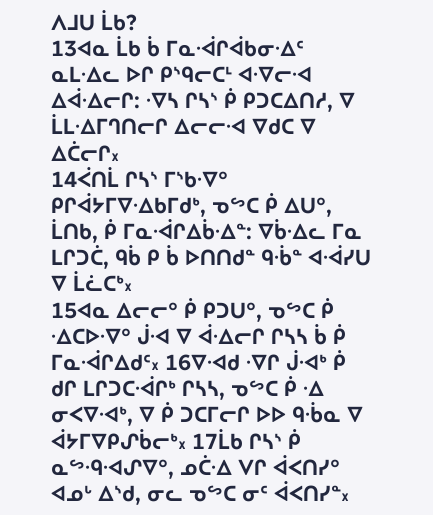ᐱᒧᑌ ᒫᑲ?
13ᐊᓇ ᒫᑲ ᑳ ᒥᓇᐙᒋᐋᑲᓂᐎᑦ ᓇᒪᐎᓚ ᐅᒋ ᑭᔅᑫᓕᑕᒻ ᐊᐌᓕᐗ ᐃᐋᐎᓕᒋ: ᐌᓴ ᒋᓴᔅ ᑮ ᑭᑐᑕᐃᑎᓱ, ᐁ ᒫᒪᐎᒥᒉᑎᓕᒋ ᐃᓕᓕᐗ ᐁᑯᑕ ᐁ ᐃᑖᓕᒋ᙮
14ᐹᑎᒫ ᒋᓴᔅ ᒥᔅᑲᐌᐤ ᑭᒋᐋᔭᒥᐁᐎᑲᒥᑯᒃ, ᓀᔥᑕ ᑮ ᐃᑌᐤ, ᒫᑎᑲ, ᑮ ᒥᓇᐙᒋᐃᑳᐎᓐ: ᐁᑳᐎᓚ ᒥᓇ ᒪᒋᑐᑖ, ᑫᑳ ᑭ ᑳ ᐅᑎᑎᑯᓐ ᑫᒀᓐ ᐊᐙᓯᑌ ᐁ ᒫᓛᑕᒃ᙮
15ᐊᓇ ᐃᓕᓕᐤ ᑮ ᑭᑐᑌᐤ, ᓀᔥᑕ ᑮ ᐎᑕᐅᐌᐤ ᒎᐗ ᐁ ᐋᐎᓕᒋ ᒋᓴᓴ ᑳ ᑮ ᒥᓇᐙᒋᐃᑯᑦ᙮ 16ᐁᐗᑯ ᐌᒋ ᒎᐗᒃ ᑮ ᑯᒋ ᒪᒋᑐᑕᐙᒋᒃ ᒋᓴᓴ, ᓀᔥᑕ ᑮ ᐎ ᓂᐸᐁᐗᒃ, ᐁ ᑮ ᑐᑕᒥᓕᒋ ᐅᐅ ᑫᒀᓇ ᐁ ᐋᔭᒥᐁᑭᔑᑳᓕᒃ᙮ 17ᒫᑲ ᒋᓴᔅ ᑮ ᓇᔥᑴᐗᔑᐁᐤ, ᓄᑖᐎ ᐯᒋ ᐋᐸᑎᓯᐤ ᐊᓄᒡ ᐃᔅᑯ, ᓂᓚ ᓀᔥᑕ ᓂᑦ ᐋᐸᑎᓯᓐ᙮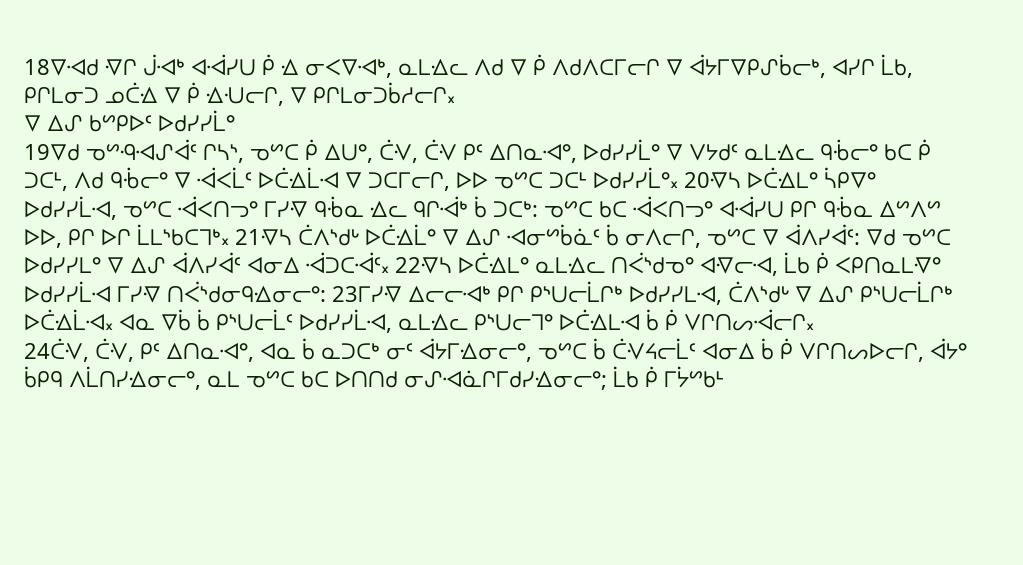18ᐁᐗᑯ ᐌᒋ ᒎᐗᒃ ᐊᐙᓯᑌ ᑮ ᐎ ᓂᐸᐁᐗᒃ, ᓇᒪᐎᓚ ᐱᑯ ᐁ ᑮ ᐱᑯᐱᑕᒥᓕᒋ ᐁ ᐋᔭᒥᐁᑭᔑᑳᓕᒃ, ᐊᓯᒋ ᒫᑲ, ᑭᒋᒪᓂᑐ ᓄᑖᐎ ᐁ ᑮ ᐎᑗᓕᒋ, ᐁ ᑭᒋᒪᓂᑐᑳᓱᓕᒋ᙮
ᐁ ᐃᔑ ᑲᔥᑭᐅᑦ ᐅᑯᓯᓯᒫᐤ
19ᐁᑯ ᓀᔥᑴᐗᔑᐋᑦ ᒋᓴᔅ, ᓀᔥᑕ ᑮ ᐃᑌᐤ, ᑖᐺ, ᑖᐺ ᑭᑦ ᐃᑎᓇᐗᐤ, ᐅᑯᓯᓯᒫᐤ ᐁ ᐯᔭᑯᑦ ᓇᒪᐎᓚ ᑫᒀᓕᐤ ᑲᑕ ᑮ ᑐᑕᒻ, ᐱᑯ ᑫᒀᓕᐤ ᐁ ᐙᐸᒫᑦ ᐅᑖᐎᒫᐗ ᐁ ᑐᑕᒥᓕᒋ, ᐅᐅ ᓀᔥᑕ ᑐᑕᒻ ᐅᑯᓯᓯᒫᐤ᙮ 20ᐌᓴ ᐅᑖᐎᒪᐤ ᓵᑭᐁᐤ ᐅᑯᓯᓯᒫᐗ, ᓀᔥᑕ ᐙᐸᑎᓓᐤ ᒥᓯᐌ ᑫᒀᓇ ᐎᓚ ᑫᒋᐙᒃ ᑳ ᑐᑕᒃ: ᓀᔥᑕ ᑲᑕ ᐙᐸᑎᓓᐤ ᐊᐙᓯᑌ ᑭᒋ ᑫᒀᓇ ᐃᔥᐱᔥ ᐅᐅ, ᑭᒋ ᐅᒋ ᒫᒪᔅᑲᑕᒣᒃ᙮ 21ᐌᓴ ᑖᐱᔅᑯᒡ ᐅᑖᐎᒫᐤ ᐁ ᐃᔑ ᐗᓂᔥᑳᓈᑦ ᑳ ᓂᐱᓕᒋ, ᓀᔥᑕ ᐁ ᐋᐱᓯᐋᑦ: ᐁᑯ ᓀᔥᑕ ᐅᑯᓯᓯᒪᐤ ᐁ ᐃᔑ ᐋᐱᓯᐋᑦ ᐊᓂᐃ ᐙᑐᑕᐙᑦ᙮ 22ᐌᓴ ᐅᑖᐎᒪᐤ ᓇᒪᐎᓚ ᑎᐹᔅᑯᓀᐤ ᐊᐌᓕᐗ, ᒫᑲ ᑮ ᐸᑭᑎᓇᒪᐌᐤ ᐅᑯᓯᓯᒫᐗ ᒥᓯᐌ ᑎᐹᔅᑯᓂᑫᐎᓂᓕᐤ: 23ᒥᓯᐌ ᐃᓕᓕᐗᒃ ᑭᒋ ᑭᔅᑌᓕᒫᒋᒃ ᐅᑯᓯᓯᒪᐗ, ᑖᐱᔅᑯᒡ ᐁ ᐃᔑ ᑭᔅᑌᓕᒫᒋᒃ ᐅᑖᐎᒫᐗ᙮ ᐊᓇ ᐁᑳ ᑳ ᑭᔅᑌᓕᒫᑦ ᐅᑯᓯᓯᒫᐗ, ᓇᒪᐎᓚ ᑭᔅᑌᓕᒣᐤ ᐅᑖᐎᒪᐗ ᑳ ᑮ ᐯᒋᑎᔕᐙᓕᒋ᙮
24ᑖᐺ, ᑖᐺ, ᑭᑦ ᐃᑎᓇᐗᐤ, ᐊᓇ ᑳ ᓇᑐᑕᒃ ᓂᑦ ᐋᔭᒥᐎᓂᓕᐤ, ᓀᔥᑕ ᑳ ᑖᐺᔦᓕᒫᑦ ᐊᓂᐃ ᑳ ᑮ ᐯᒋᑎᔕᐅᓕᒋ, ᐋᔭᐤ ᑳᑭᑫ ᐱᒫᑎᓯᐎᓂᓕᐤ, ᓇᒪ ᓀᔥᑕ ᑲᑕ ᐅᑎᑎᑯ ᓂᔑᐗᓈᒋᒥᑯᓯᐎᓂᓕᐤ; ᒫᑲ ᑮ ᒥᔮᔥᑲᒻ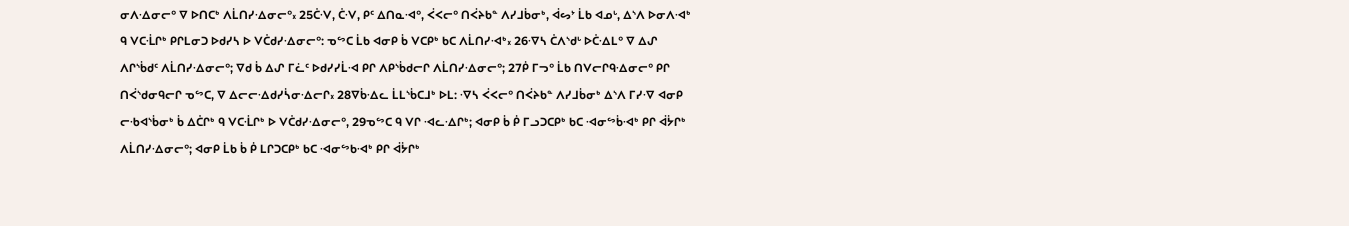ᓂᐱᐎᓂᓕᐤ ᐁ ᐅᑎᑕᒃ ᐱᒫᑎᓯᐎᓂᓕᐤ᙮ 25ᑖᐺ, ᑖᐺ, ᑭᑦ ᐃᑎᓇᐗᐤ, ᐹᐸᓕᐤ ᑎᐹᔨᑲᓐ ᐱᓯᒧᑳᓂᒃ, ᐋᔕᔾ ᒫᑲ ᐊᓄᒡ, ᐃᔅᐱ ᐅᓂᐱᐗᒃ ᑫ ᐯᑕᒸᒋᒃ ᑭᒋᒪᓂᑐ ᐅᑯᓯᓴ ᐅ ᐯᑖᑯᓯᐎᓂᓕᐤ: ᓀᔥᑕ ᒫᑲ ᐊᓂᑭ ᑳ ᐯᑕᑭᒃ ᑲᑕ ᐱᒫᑎᓯᐗᒃ᙮ 26ᐌᓴ ᑖᐱᔅᑯᒡ ᐅᑖᐎᒪᐤ ᐁ ᐃᔑ ᐱᒋᔅᑳᑯᑦ ᐱᒫᑎᓯᐎᓂᓕᐤ; ᐁᑯ ᑳ ᐃᔑ ᒥᓛᑦ ᐅᑯᓯᓯᒫᐗ ᑭᒋ ᐱᑭᔅᑳᑯᓕᒋ ᐱᒫᑎᓯᐎᓂᓕᐤ; 27ᑮ ᒥᓓᐤ ᒫᑲ ᑎᐯᓕᒋᑫᐎᓂᓕᐤ ᑭᒋ ᑎᐹᔅᑯᓂᑫᓕᒋ ᓀᔥᑕ, ᐁ ᐃᓕᓕᐎᑯᓯᓵᓂᐎᓕᒋ᙮ 28ᐁᑳᐎᓚ ᒫᒪᔅᑳᑕᒧᒃ ᐅᒪ: ᐌᓴ ᐹᐸᓕᐤ ᑎᐹᔨᑲᓐ ᐱᓯᒧᑳᓂᒃ ᐃᔅᐱ ᒥᓯᐌ ᐊᓂᑭ ᓕᑾᐊᔅᑳᓂᒃ ᑳ ᐃᑖᒋᒃ ᑫ ᐯᑕᒸᒋᒃ ᐅ ᐯᑖᑯᓯᐎᓂᓕᐤ, 29ᓀᔥᑕ ᑫ ᐯᒋ ᐗᓚᐎᒋᒃ; ᐊᓂᑭ ᑳ ᑮ ᒥᓗᑐᑕᑭᒃ ᑲᑕ ᐗᓂᔥᑳᐗᒃ ᑭᒋ ᐋᔮᒋᒃ ᐱᒫᑎᓯᐎᓂᓕᐤ; ᐊᓂᑭ ᒫᑲ ᑳ ᑮ ᒪᒋᑐᑕᑭᒃ ᑲᑕ ᐗᓂᔥᑲᐗᒃ ᑭᒋ ᐋᔮᒋᒃ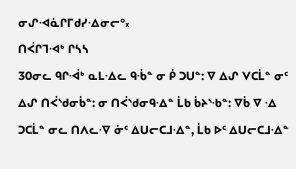ᓂᔑᐗᓈᒋᒥᑯᓯᐎᓂᓕᐤ᙮
ᑎᐹᒋᒣᐗᒃ ᒋᓴᓴ
30ᓂᓚ ᑫᒋᐙᒃ ᓇᒪᐎᓚ ᑫᒀᓐ ᓂ ᑮ ᑐᑌᓐ: ᐁ ᐃᔑ ᐯᑕᒫᓐ ᓂᑦ ᐃᔑ ᑎᐹᔅᑯᓂᑳᓐ: ᓂ ᑎᐹᔅᑯᓂᑫᐎᓐ ᒫᑲ ᑳᔨᔅᑾᓐ: ᐁᑳ ᐁ ᐎ ᑐᑕᒫᓐ ᓂᓚ ᑎᐱᓚᐌ ᓃᑦ ᐃᑌᓕᑕᒧᐎᓐ, ᒫᑲ ᐅᑦ ᐃᑌᓕᑕᒧᐎᓐ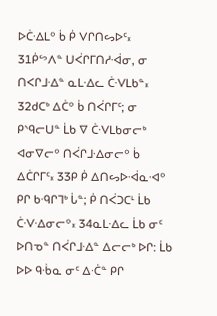ᐅᑖᐎᒪᐤ ᑳ ᑮ ᐯᒋᑎᔕᐅᑦ᙮
31ᑮᔥᐱᓐ ᑌᐹᒋᒥᑎᓱᐙᓂ, ᓂ ᑎᐸᒋᒧᐎᓐ ᓇᒪᐎᓚ ᑖᐺᒪᑲᓐ᙮ 32ᑯᑕᒃ ᐃᑖᐤ ᑳ ᑎᐹᒋᒥᑦ; ᓂ ᑭᔅᑫᓕᑌᓐ ᒫᑲ ᐁ ᑖᐺᒪᑲᓂᓕᒃ ᐊᓂᐁᓕᐤ ᑎᐹᒋᒧᐎᓂᓕᐤ ᑳ ᐃᑖᒋᒥᑦ᙮ 33ᑭ ᑮ ᐃᑎᔕᐅᐙᓇᐗᐤ ᑭᒋ ᑲᑴᒋᒣᒃ ᒑᓐ; ᑮ ᑎᐹᑐᑕᒻ ᒫᑲ ᑖᐺᐎᓂᓕᐤ᙮ 34ᓇᒪᐎᓚ ᒫᑲ ᓂᑦ ᐅᑎᓀᓐ ᑎᐹᒋᒧᐎᓐ ᐃᓕᓕᒃ ᐅᒋ: ᒫᑲ ᐅᐅ ᑫᒀᓇ ᓂᑦ ᐃᑣᓐ ᑭᒋ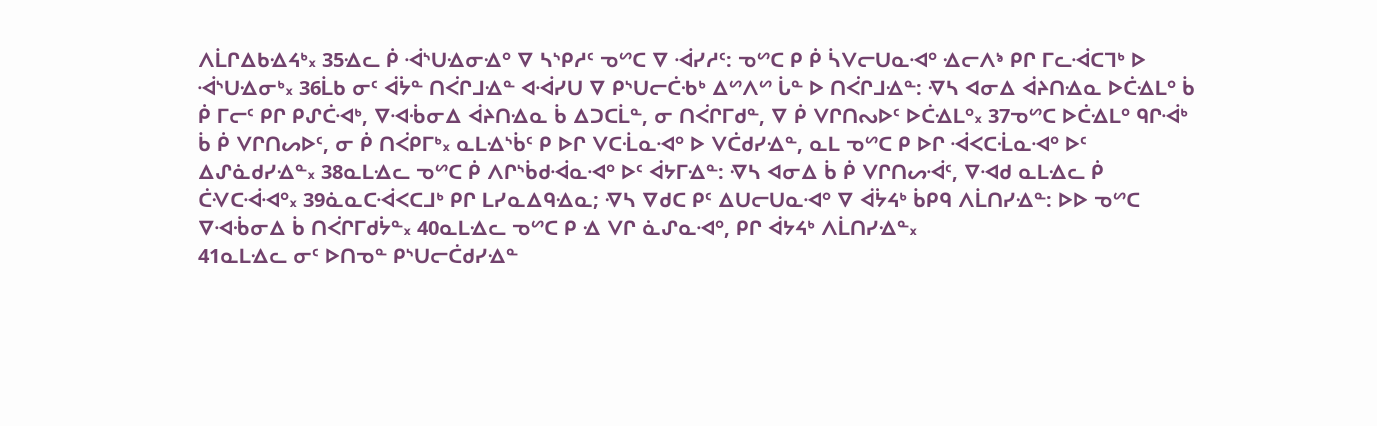ᐱᒫᒋᐃᑲᐎᔦᒃ᙮ 35ᐎᓚ ᑮ ᐙᔅᑌᐎᓂᐎᐤ ᐁ ᓴᔅᑭᓱᑦ ᓀᔥᑕ ᐁ ᐙᓯᓱᑦ: ᓀᔥᑕ ᑭ ᑮ ᓵᐯᓕᑌᓇᐗᐤ ᐎᓕᐱᔉ ᑭᒋ ᒥᓚᐙᑕᒣᒃ ᐅ ᐙᔅᑌᐎᓂᒃ᙮ 36ᒫᑲ ᓂᑦ ᐋᔮᓐ ᑎᐹᒋᒧᐎᓐ ᐊᐙᓯᑌ ᐁ ᑭᔅᑌᓕᑖᑾᒃ ᐃᔥᐱᔥ ᒑᓐ ᐅ ᑎᐹᒋᒧᐎᓐ: ᐌᓴ ᐊᓂᐃ ᐋᔨᑎᐎᓇ ᐅᑖᐎᒪᐤ ᑳ ᑮ ᒥᓕᑦ ᑭᒋ ᑭᔑᑖᐗᒃ, ᐁᐗᒀᓂᐃ ᐋᔨᑎᐎᓇ ᑳ ᐃᑐᑕᒫᓐ, ᓂ ᑎᐹᒋᒥᑯᓐ, ᐁ ᑮ ᐯᒋᑎᔓᐅᑦ ᐅᑖᐎᒪᐤ᙮ 37ᓀᔥᑕ ᐅᑖᐎᒪᐤ ᑫᒋᐙᒃ ᑳ ᑮ ᐯᒋᑎᔕᐅᑦ, ᓂ ᑮ ᑎᐹᑭᒥᒃ᙮ ᓇᒪᐎᔅᑳᑦ ᑭ ᐅᒋ ᐯᑕᒸᓇᐗᐤ ᐅ ᐯᑖᑯᓯᐎᓐ, ᓇᒪ ᓀᔥᑕ ᑭ ᐅᒋ ᐙᐸᑕᒸᓇᐗᐤ ᐅᑦ ᐃᔑᓈᑯᓯᐎᓐ᙮ 38ᓇᒪᐎᓚ ᓀᔥᑕ ᑮ ᐱᒋᔅᑳᑯᐙᓇᐗᐤ ᐅᑦ ᐋᔭᒥᐎᓐ: ᐌᓴ ᐊᓂᐃ ᑳ ᑮ ᐯᒋᑎᔕᐙᑦ, ᐁᐗᑯ ᓇᒪᐎᓚ ᑮ ᑖᐺᑕᐙᐗᐤ᙮ 39ᓈᓇᑕᐙᐸᑕᒧᒃ ᑭᒋ ᒪᓯᓇᐃᑫᐎᓇ; ᐌᓴ ᐁᑯᑕ ᑭᑦ ᐃᑌᓕᑌᓇᐗᐤ ᐁ ᐋᔮᔦᒃ ᑳᑭᑫ ᐱᒫᑎᓯᐎᓐ: ᐅᐅ ᓀᔥᑕ ᐁᐗᒀᓂᐃ ᑳ ᑎᐹᒋᒥᑯᔮᓐ᙮ 40ᓇᒪᐎᓚ ᓀᔥᑕ ᑭ ᐎ ᐯᒋ ᓈᔑᓇᐗᐤ, ᑭᒋ ᐋᔭᔦᒃ ᐱᒫᑎᓯᐎᓐ᙮
41ᓇᒪᐎᓚ ᓂᑦ ᐅᑎᓀᓐ ᑭᔅᑌᓕᑖᑯᓯᐎᓐ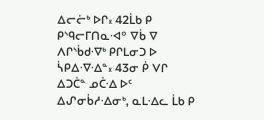ᐃᓕᓖᒃ ᐅᒋ᙮ 42ᒫᑲ ᑭ ᑭᔅᑫᓕᒥᑎᓇᐗᐤ ᐁᑳ ᐁ ᐱᒋᔅᑳᑯᐌᒃ ᑭᒋᒪᓂᑐ ᐅ ᓵᑭᐃᐌᐎᓐ᙮ 43ᓂ ᑮ ᐯᒋ ᐃᑐᑖᓐ ᓄᑖᐎ ᐅᑦ ᐃᔑᓂᑳᓱᐎᓂᒃ, ᓇᒪᐎᓚ ᒫᑲ ᑭ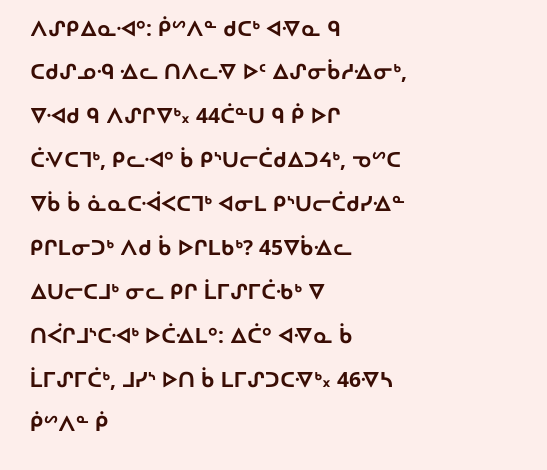ᐱᔑᑭᐃᓇᐗᐤ: ᑮᔥᐱᓐ ᑯᑕᒃ ᐊᐌᓇ ᑫ ᑕᑯᔑᓄᑴ ᐎᓚ ᑎᐱᓚᐌ ᐅᑦ ᐃᔑᓂᑳᓱᐎᓂᒃ, ᐁᐗᑯ ᑫ ᐱᔑᒋᐁᒃ᙮ 44ᑖᓐᑌ ᑫ ᑮ ᐅᒋ ᑖᐺᑕᒣᒃ, ᑭᓚᐗᐤ ᑳ ᑭᔅᑌᓕᑖᑯᐃᑐᔦᒃ, ᓀᔥᑕ ᐁᑳ ᑳ ᓈᓇᑕᐙᐸᑕᒣᒃ ᐊᓂᒪ ᑭᔅᑌᓕᑖᑯᓯᐎᓐ ᑭᒋᒪᓂᑐᒃ ᐱᑯ ᑳ ᐅᒋᒪᑲᒃ? 45ᐁᑳᐎᓚ ᐃᑌᓕᑕᒧᒃ ᓂᓚ ᑭᒋ ᒫᒥᔑᒥᑖᑾᒃ ᐁ ᑎᐹᒋᒧᔅᑕᐗᒃ ᐅᑖᐎᒪᐤ: ᐃᑖᐤ ᐊᐌᓇ ᑳ ᒫᒥᔑᒥᑖᒃ, ᒧᓯᔅ ᐅᑎ ᑳ ᒪᒥᔑᑐᑕᐌᒃ᙮ 46ᐌᓴ ᑮᔥᐱᓐ ᑮ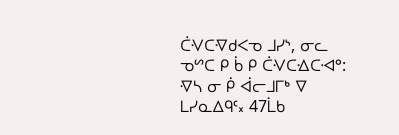ᑖᐺᑕᐌᑯᐸᓀ ᒧᓯᔅ, ᓂᓚ ᓀᔥᑕ ᑭ ᑳ ᑭ ᑖᐺᑕᐎᑕᐗᐤ: ᐌᓴ ᓂ ᑮ ᐋᓕᒧᒥᒃ ᐁ ᒪᓯᓇᐃᑫᑦ᙮ 47ᒫᑲ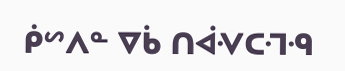ᑮᔥᐱᓐ ᐁᑳ ᑎᐋᐺᑕᒬᑴ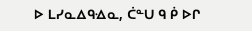ᐅ ᒪᓯᓇᐃᑫᐎᓇ, ᑖᓐᑌ ᑫ ᑮ ᐅᒋ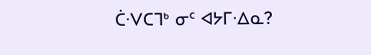ᑖᐺᑕᒣᒃ ᓂᑦ ᐊᔭᒥᐎᓇ?